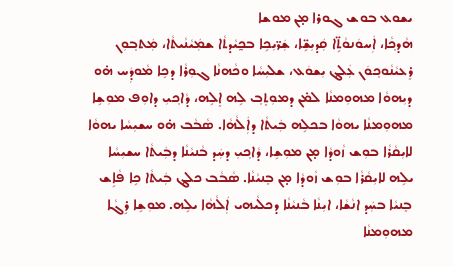ܝܫܘܥ ܒܘܫ ܓܘܪܐ ܡ̣ܢ ܡܘܫܐ
ܗܵܕܟ݂ܵܐ، ܐܲܚܘܿܢܘܵܬܹ̈‌ܐ ܩܲܕܝܼܫܹ̈ܐ، ܫܲܪ̈ܝܼܟܹܐ ܒܟ̰ܝܵܕܬܵ‌ܐ ܫܡܲܝܵܢܵܝܬܵ‌ܐ، ܡܲܬܒ݂ܘܼܢ ܪܸܥܝܵܢܵܘܟ݂ܘܿܢ ܥܲܠܔ ܝܼܫܘܿܥ، ܫܠܝܼܚܵܐ ܘܟܵܗܢܵܐ ܓܘܼܪܵܐ ܕܟܹܐ ܡܵܘܕܲܚ ܗ̇ܘ ܕܝܼܗܘܵܐ ܡܗܘܼܡܢܵܐ ܠܡ̇ܢ ܕܡܘܼܬܸܒ݂ ܠܹܗ ܐܸܠܹܗ، ܕܵܐܟ݂ܝܼ ܕܐܘܼܦ ܡܘܼܫܹܐ ܡܗܘܼܡܢܵܐ ܝܗܘܵܐ ܒܟܠܹܗ ܒܲܝܬܵ‌ܐ ܕܐܲܠܵܗܵܐ. ܣܵܒܵܒ ܗ̇ܘ ܚܫܝܼܚܵܐ ܝܗܘܵܐ ܠܐܝܼܩܵܪܵܐ ܒܘܼܫ ܙܵܘܕܵܐ ܡ̣ܢ ܡܘܼܫܹܐ، ܕܵܐܟ݂ܝܼ ܕܚܲܕ ܒܵܢܝܵܢܵܐ ܕܒܲܝܬܵ‌ܐ ܚܫܝܼܚܵܐ ܝܠܹܗ ܠܐܝܼܩܵܪܵܐ ܒܘܼܫ ܙܵܘܕܵܐ ܡ̣ܢ ܒܸܢܝܵܢܵܐ. ܣܵܒܵܒ ܟܠܔ ܒܲܝܬܵ‌ܐ ܟܹܐ ܦܵܐܹܫ ܒܸܢܝܵܐ ܒܚܲܕ ܐܢܵܫܵܐ، ܐܝܼܢܵܐ ܒܵܢܝܵܢܵܐ ܕܟܠܵܝܗ‌ܝ ܐܲܠܵܗܵܐ ܝܠܹܗ. ܡܘܼܫܹܐ ܪܹܓܵܐ ܡܗܘܼܡܢܵܐ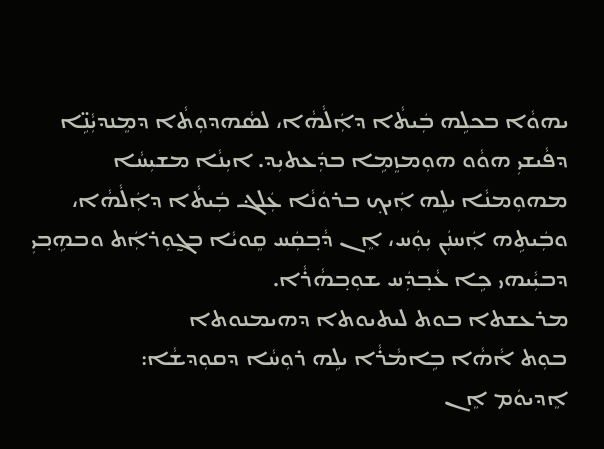ܝܗܘܵܐ ܒܟܠܹܗ ܒܲܝܬܵ‌ܐ ܕܐܲܠܵܗܵܐ، ܠܣܵܗܕܘܼܬܵ‌ܐ ܕܡܸܢܕܝܼܵܢܹ̈ܐ ܕܦܵܝܫܝܼ ܗܘܵܘ ܗܘܼܡܙܸܡܹܐ ܒܕܲܥܬܝܼܕ. ܐܝܼܢܵܐ ܡܫܝܼܚܵܐ ܡܗܘܼܡܢܵܐ ܝܠܹܗ ܐܲܝܟ݂ ܒܪܘܿܢܵܐ ܥܲܠܔ ܒܲܝܬܵ‌ܐ ܕܐܲܠܵܗܵܐ، ܘܒܲܝܬܹܗ ܐܲܚܢܲܢ ܝܼܘܲܚ، ܐܸܢ ܕܵܒ݂ܩܲܚ ܩܸܘܝܵܐ ܒܓ̰ܘܼܪܐܲܬ ܘܒܗܹܒ݂ܝܼ ܕܒܝܼܵܝܗ‌ܝ ܟܹܐ ܥܵܒ݂ܕܲܚ ܫܘܼܒ݂ܗܵܪܵܐ.
ܡܪܥܫܬ‌ܐ ܒܘܬ ܠܝܬܝܘܬ‌ܐ ܕܗܝܡܢܘܬ‌ܐ
ܒܘܼܬ ܐܵܗܵܐ ܒܹܐܡܵܪܵܐ ܝܠܹܗ ܪܘܼܚܵܐ ܕܩܘܼܕܫܵܐ:
ܐܸܕܝܘܿܡ ܐܸܢ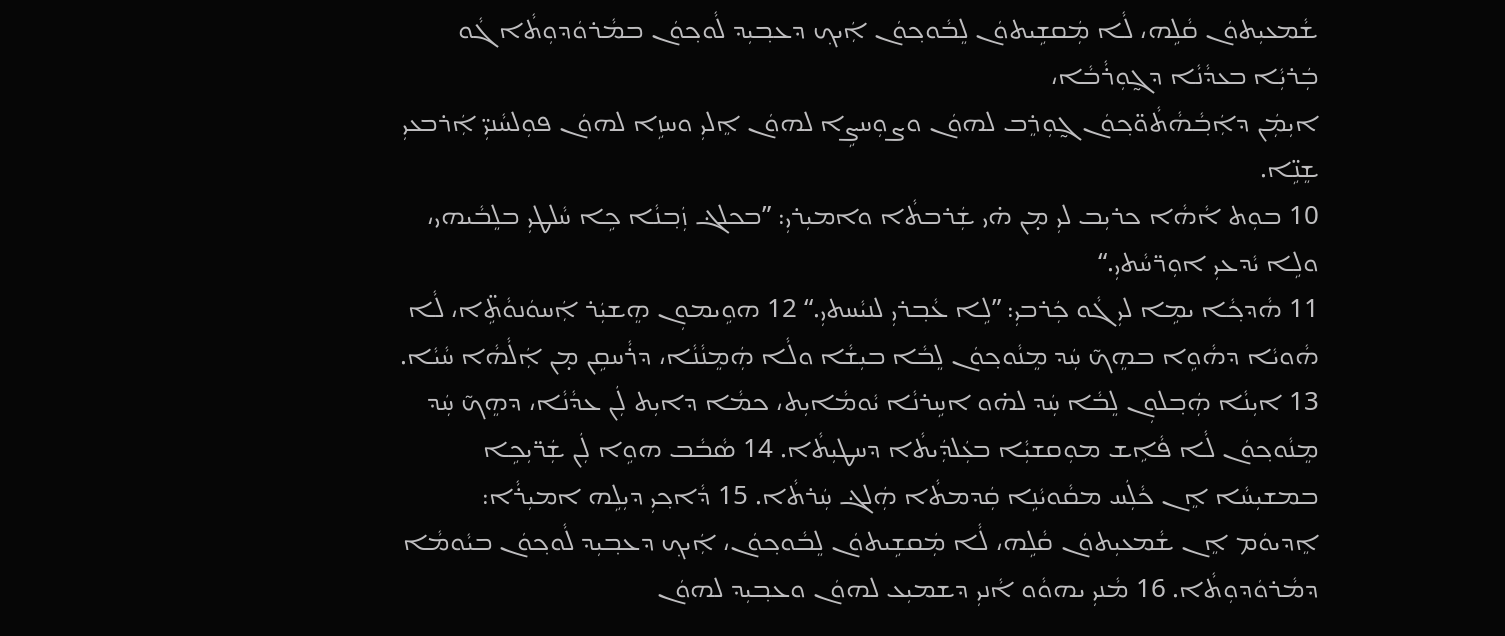ܫܵܡܥܝܼܬܘܿܢ ܩܵܠܹܗ، ܠܵܐ ܡܲܩܫܹܝܬܘܿܢ ܠܸܒܵܘܟ݂ܘܿܢ ܐܲܝܟ݂ ܕܥܒ݂ܝܼܕ ܠܵܘܟ݂ܘܿܢ ܒܡܵܪܘܿܕܘܼܬܵ‌ܐ ܓܵܘ ܒܲܪܝܼܵܐ ܒܥܕܵܢܵܐ ܕܓ̰ܘܼܪܵܒܵܐ،
ܐܝܼܡܲܢ ܕܐܲܒ݂ܵܗܵܬܵܘ̈ܟ݂ܘܿܢ ܓ̰ܘܼܪܸܒ ܠܗܘܿܢ ܘܨܘܼܚܨܹܐ ܠܗܘܿܢ ܐܸܠܝܼ ܘܚܙܹܐ ܠܗܘܿܢ ܦܘܼܠܚܵܢܝܼ̈ ܐܲܪܒܥܝܼ ܫܸܢܹ̈ܐ.
10 ܒܘܼܬ ܐܵܗܵܐ ܟܪܝܼܒ ܠܝܼ ܡ̣ܢ ܗ̇ܝ ܫܲܪܒܬܵ‌ܐ ܘܐܡܝܼܪܝܼ: ”ܒܟܠܔ ܙܲܒ݂ܢܵܐ ܟܹܐ ܚܵܠܛܝܼ ܒܠܸܒܵܝܗ‌ܝ، ܘܠܹܐ ܝܵܕܥܝܼ ܐܘܼܪ̈ܚܵܬ‌ܝܼ.“
11 ܗܵܕܟ݂ܵܐ ܝܡܹܐ ܠܝܼ ܓܵܘ ܟܲܪܒܝܼ: ”ܠܹܐ ܥܵܒ݂ܪܝܼ ܠܢܝܵܚܬ‌ܝܼ.“ 12 ܗܘܹܝܡܘܼܢ ܗܸܫܝܲܪ ܐܲܚܘܿܢܘܵܬܹ̈‌ܐ، ܠܵܐ ܗܵܘܝܵܐ ܕܗܵܘܹܐ ܒܗܸܟ̃ ܚܲܕ ܡܸܢܵܘܟ݂ܘܿܢ ܠܸܒܵܐ ܒܝܼܫܵܐ ܘܠܵܐ ܗܲܡܸܢܵܢܵܐ، ܕܪܵܚܩܹܢ ܡ̣ܢ ܐܲܠܵܗܵܐ ܚܵܝܵܐ. 13 ܐܝܼܢܵܐ ܗܲܒ݂ܠܘܼܢ ܠܸܒܵܐ ܚܲܕ ܠܗ̇ܘ ܐܚܹܪܢܵܐ ܝܵܘܡܵܐܝܼܬ، ܟܡܵܐ ܕܐܝܼܬ ܠܲܢ ܥܕܵܢܵܐ، ܕܗܸܟ̃ ܚܲܕ ܡܸܢܵܘܟ݂ܘܿܢ ܠܵܐ ܦܵܐܹܫ ܡܘܼܩܫܝܼܵܐ ܒܥܲܠܕܲܝܬܵ‌ܐ ܕܚܛܝܼܬܵ‌ܐ. 14 ܣܵܒܵܒ ܗܘܹܐ ܠܲܢ ܫܲܪ̈ܝܼܟܹܐ ܒܡܫܝܼܚܵܐ ܐܸܢ ܟܵܠܲܚ ܡܩܵܘܝܵܢܹܐ ܩܲܕܡܬܵ‌ܐ ܗܲܠܔ ܚܲܪܬܵ‌ܐ. 15 ܕܵܐܟ݂ܝܼ ܕܝܼܠܹܗ ܐܡܝܼܪܵܐ:
ܐܸܕܝܘܿܡ ܐܸܢ ܫܵܡܥܝܼܬܘܿܢ ܩܵܠܹܗ، ܠܵܐ ܡܲܩܫܹܝܬܘܿܢ ܠܸܒܵܘܟ݂ܘܿܢ، ܐܲܝܟ݂ ܕܥܒ݂ܝܼܕ ܠܵܘܟ݂ܘܿܢ ܒܝܵܘܡܵܐ ܕܡܵܪܘܿܕܘܼܬܵ‌ܐ. 16 ܡܵܢܝܼ ܝܗܘܵܘ ܐܵܢܝܼ ܕܫܡܝܼܥ ܠܗܘܿܢ ܘܥܒ݂ܝܼܕ ܠܗܘܿܢ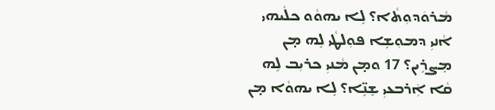ܡܵܪܘܿܕܘܼܬܵ‌ܐ؟ ܠܹܐ ܝܗܘܵܘ ܟܠܵܝܗ‌ܝ ܐܵܢܝܼ ܕܡܘܼܫܹܐ ܦܘܼܠܛܵܝ ܠܹܗ ܡ̣ܢ ܡܸܨܪܹܝܢ؟ 17 ܘܡ̣ܢ ܡܵܢܝܼ ܟܪܝܼܒ ܠܹܗ ܩܵܐ ܐܲܪܒܥܝܼ ܫܸܢܹ̈ܐ؟ ܠܹܐ ܝܗܘܵܐ ܡ̣ܢ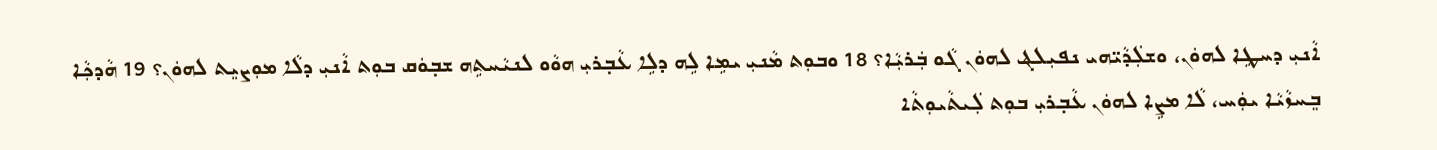ܐܵܢܝܼ ܕܚܛܹܐ ܠܗܘܿܢ، ܘܫܠܲܕܵܝ̈ܗ‌ܝ ܢܦܝܼܠܔ ܠܗܘܿܢ ܓܵܘ ܒܲܪܝܼܵܐ؟ 18 ܘܒܘܼܬ ܡܵܢܝܼ ܝܡܹܐ ܠܹܗ ܕܠܹܐ ܥܵܒ݂ܪܝܼ ܗܘܵܘ ܠܢܝܵܚܬܹܗ ܫܒ݂ܘܿܩ ܒܘܼܬ ܐܵܢܝܼ ܕܠܵܐ ܡܘܼܨܝܸܬ ܠܗܘܿܢ؟ 19 ܗܵܕܟ݂ܵܐ ܒܸܚܙܵܝܵܐ ܝܘܲܚ، ܠܵܐ ܡܨܹܐ ܠܗܘܿܢ ܥܵܒ݂ܪܝܼ ܒܘܼܬ ܠܲܝܬܵܝܘܼܬܵ‌ܐ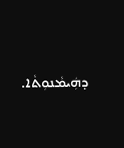ܕܗܲܝܡܵܢܘܼܬܵ‌ܐ.